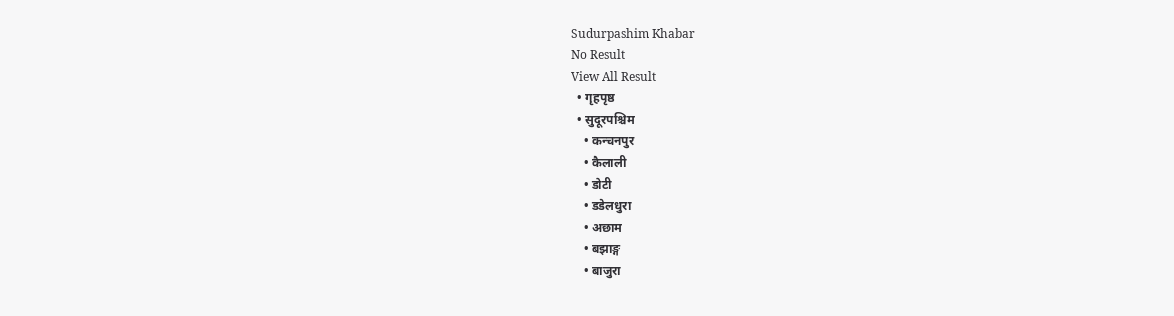Sudurpashim Khabar
No Result
View All Result
  • गृहपृष्ठ
  • सुदूरपश्चिम
    • कन्चनपुर
    • कैलाली
    • डोटी
    • डडेलधुरा
    • अछाम
    • बझाङ्ग
    • बाजुरा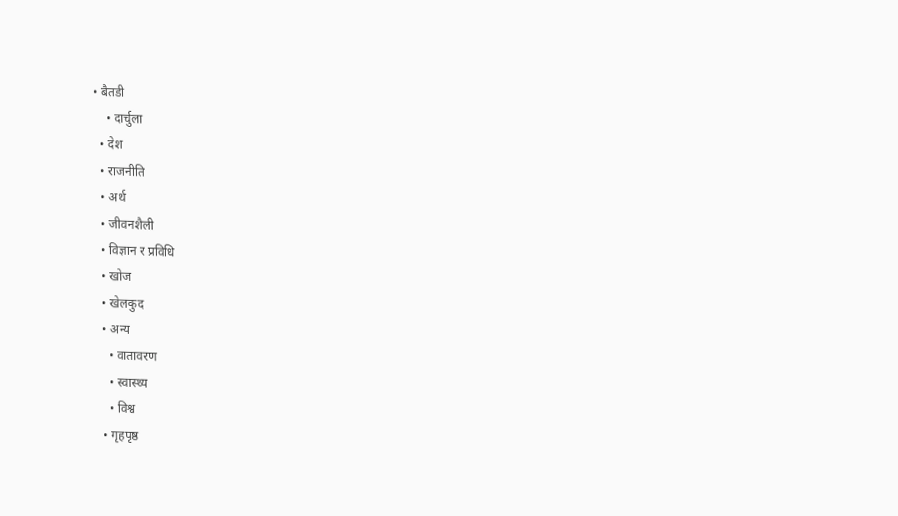• बैतडी
    • दार्चुला
  • देश
  • राजनीति
  • अर्थ
  • जीवनशैली
  • विज्ञान र प्रविधि
  • खोज
  • खेलकुद
  • अन्य
    • वातावरण
    • स्वास्थ्य
    • विश्व
  • गृहपृष्ठ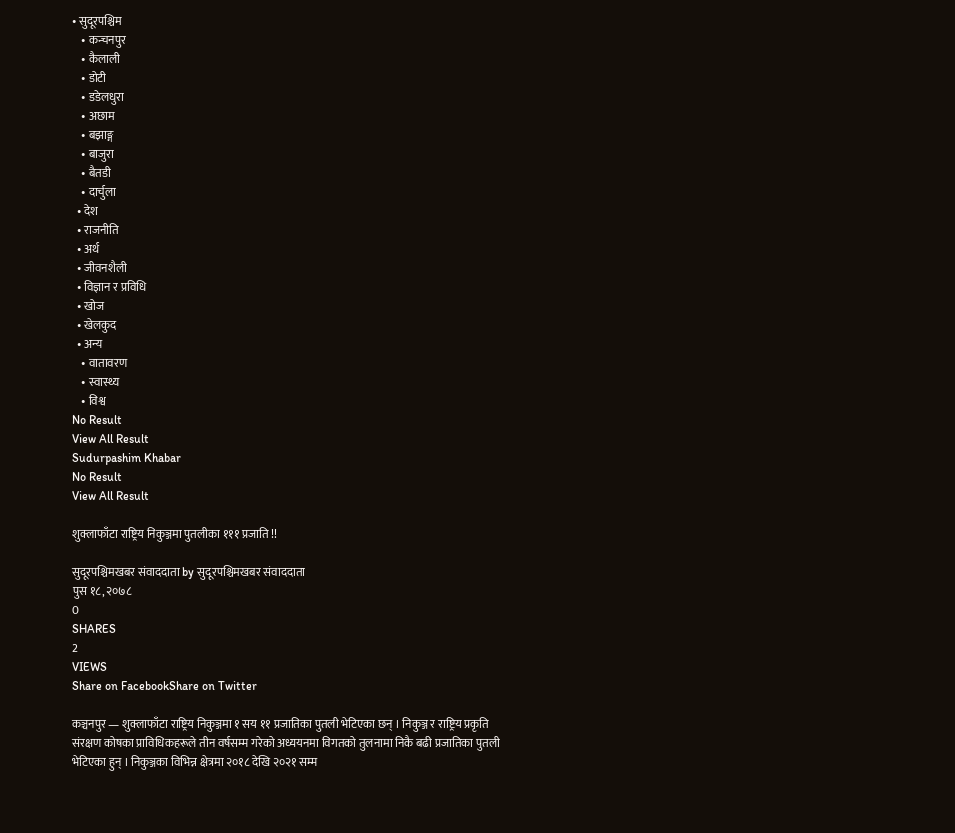• सुदूरपश्चिम
    • कन्चनपुर
    • कैलाली
    • डोटी
    • डडेलधुरा
    • अछाम
    • बझाङ्ग
    • बाजुरा
    • बैतडी
    • दार्चुला
  • देश
  • राजनीति
  • अर्थ
  • जीवनशैली
  • विज्ञान र प्रविधि
  • खोज
  • खेलकुद
  • अन्य
    • वातावरण
    • स्वास्थ्य
    • विश्व
No Result
View All Result
Sudurpashim Khabar
No Result
View All Result

शुक्लाफाँटा राष्ट्रिय निकुञ्जमा पुतलीका १११ प्रजाति !!

सुदूरपश्चिमखबर संवाददाता by सुदूरपश्चिमखबर संवाददाता
पुस १८, २०७८
0
SHARES
2
VIEWS
Share on FacebookShare on Twitter

कञ्चनपुर — शुक्लाफाँटा राष्ट्रिय निकुञ्जमा १ सय ११ प्रजातिका पुतली भेटिएका छन् । निकुञ्ज र राष्ट्रिय प्रकृति संरक्षण कोषका प्राविधिकहरूले तीन वर्षसम्म गरेको अध्ययनमा विगतको तुलनामा निकै बढी प्रजातिका पुतली भेटिएका हुन् । निकुञ्जका विभिन्न क्षेत्रमा २०१८ देखि २०२१ सम्म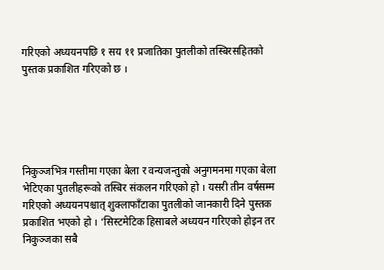गरिएको अध्ययनपछि १ सय ११ प्रजातिका पुतलीको तस्बिरसहितको पुस्तक प्रकाशित गरिएको छ ।





निकुञ्जभित्र गस्तीमा गएका बेला र वन्यजन्तुको अनुगमनमा गएका बेला भेटिएका पुतलीहरूको तस्बिर संकलन गरिएको हो । यसरी तीन वर्षसम्म गरिएको अध्ययनपश्चात् शुक्लाफाँटाका पुतलीको जानकारी दिने पुस्तक प्रकाशित भएको हो । ‘सिस्टमेटिक हिसाबले अध्ययन गरिएको होइन तर निकुञ्जका सबै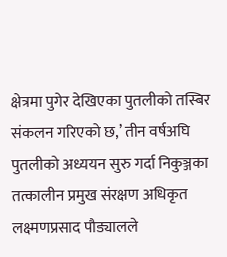क्षेत्रमा पुगेर देखिएका पुतलीको तस्बिर संकलन गरिएको छ,’ तीन वर्षअघि पुतलीको अध्ययन सुरु गर्दा निकुञ्जका तत्कालीन प्रमुख संरक्षण अधिकृत लक्ष्मणप्रसाद पौड्यालले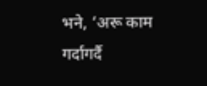भने, ‘अरू काम गर्दागर्दै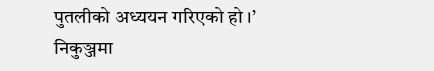पुतलीको अध्ययन गरिएको हो ।’ निकुञ्जमा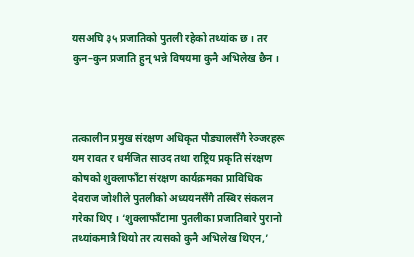यसअघि ३५ प्रजातिको पुतली रहेको तथ्यांक छ । तर कुन–कुन प्रजाति हुन् भन्ने विषयमा कुनै अभिलेख छैन ।



तत्कालीन प्रमुख संरक्षण अधिकृत पौड्यालसँगै रेञ्जरहरू यम रावत र धर्मजित साउद तथा राष्ट्रिय प्रकृति संरक्षण कोषको शुक्लाफाँटा संरक्षण कार्यक्रमका प्राविधिक देवराज जोशीले पुतलीको अध्ययनसँगै तस्बिर संकलन गरेका थिए । ‘शुक्लाफाँटामा पुतलीका प्रजातिबारे पुरानो तथ्यांकमात्रै थियो तर त्यसको कुनै अभिलेख थिएन,’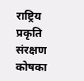राष्ट्रिय प्रकृति संरक्षण कोषका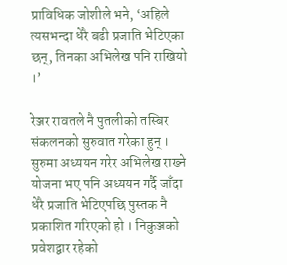प्राविधिक जोशीले भने, ‘अहिले त्यसभन्दा धेरै बढी प्रजाति भेटिएका छन्, तिनका अभिलेख पनि राखियो ।’

रेञ्जर रावतले नै पुतलीको तस्बिर संकलनको सुरुवात गरेका हुन् । सुरुमा अध्ययन गरेर अभिलेख राख्ने योजना भए पनि अध्ययन गर्दै जाँदा धेरै प्रजाति भेटिएपछि पुस्तक नै प्रकाशित गरिएको हो । निकुञ्जको प्रवेशद्वार रहेको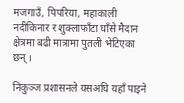मजगाउँ, पिपरिया, महाकाली नदीकिनार र शुक्लाफाँटा घाँसे मैदान क्षेत्रमा बढी मात्रामा पुतली भेटिएका छन् ।

निकुञ्ज प्रशासनले यसअघि यहाँ पाइने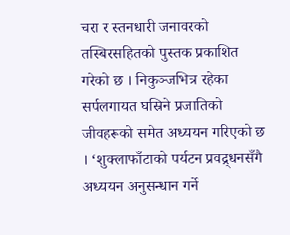चरा र स्तनधारी जनावरको तस्बिरसहितको पुस्तक प्रकाशित गरेको छ । निकुञ्जभित्र रहेका सर्पलगायत घस्रिने प्रजातिको जीवहरूको समेत अध्ययन गरिएको छ । ‘शुक्लाफाँटाको पर्यटन प्रवद्र्धनसँगै अध्ययन अनुसन्धान गर्ने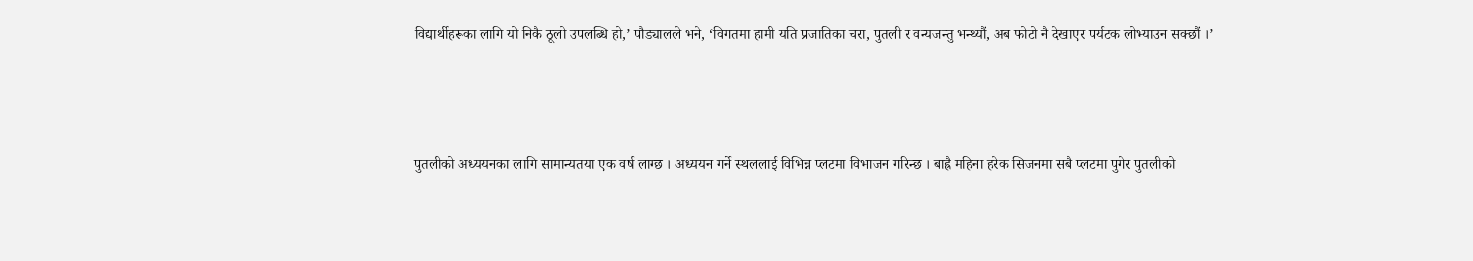विद्यार्थीहरूका लागि यो निकै ठूलो उपलब्धि हो,’ पौड्यालले भने, ‘विगतमा हामी यति प्रजातिका चरा, पुतली र वन्यजन्तु भन्थ्यौं, अब फोटो नै देखाएर पर्यटक लोभ्याउन सक्छौं ।’



पुतलीको अध्ययनका लागि सामान्यतया एक वर्ष लाग्छ । अध्ययन गर्ने स्थललाई विभिन्न प्लटमा विभाजन गरिन्छ । बाह्रै महिना हरेक सिजनमा सबै प्लटमा पुगेर पुतलीको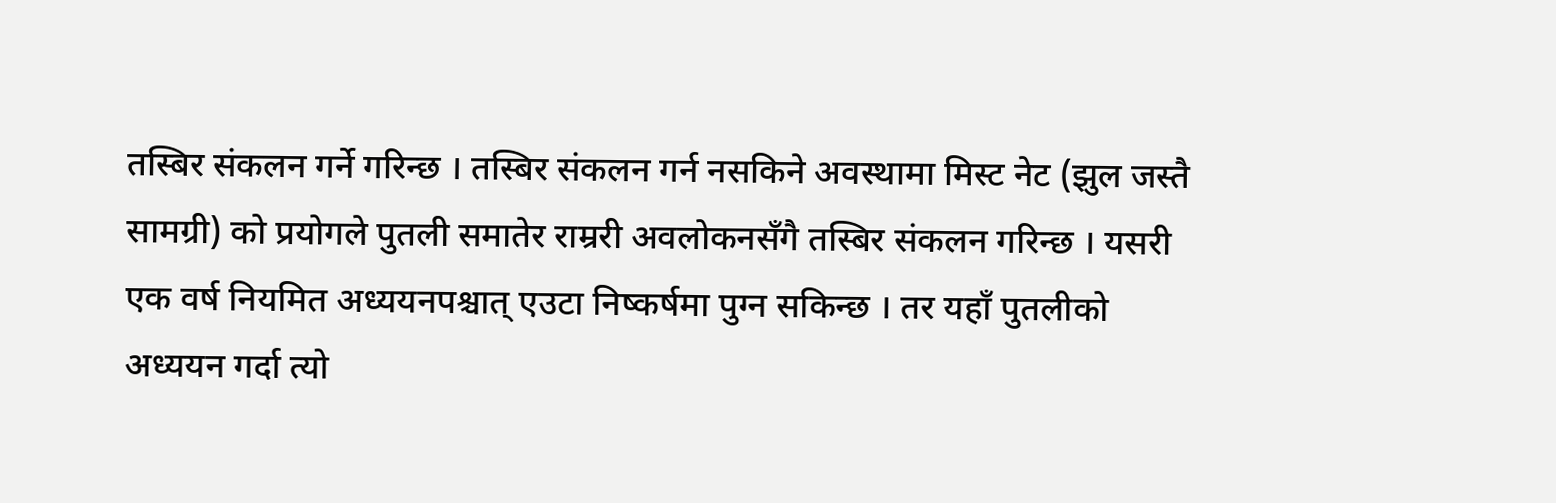तस्बिर संकलन गर्ने गरिन्छ । तस्बिर संकलन गर्न नसकिने अवस्थामा मिस्ट नेट (झुल जस्तै सामग्री) को प्रयोगले पुतली समातेर राम्ररी अवलोकनसँगै तस्बिर संकलन गरिन्छ । यसरी एक वर्ष नियमित अध्ययनपश्चात् एउटा निष्कर्षमा पुग्न सकिन्छ । तर यहाँ पुतलीको अध्ययन गर्दा त्यो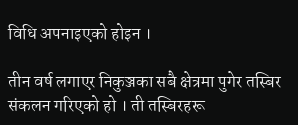विधि अपनाइएको होइन ।

तीन वर्ष लगाएर निकुञ्जका सबै क्षेत्रमा पुगेर तस्बिर संकलन गरिएको हो । ती तस्बिरहरू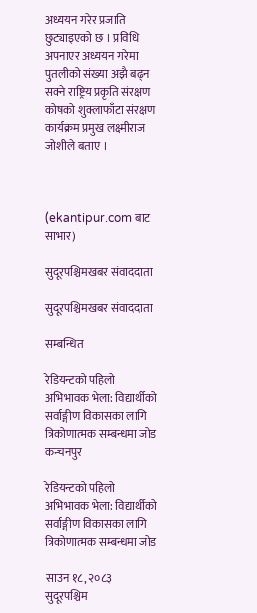अध्ययन गरेर प्रजाति छुट्याइएको छ । प्रविधि अपनाएर अध्ययन गरेमा पुतलीको संख्या अझै बढ्न सक्ने राष्ट्रिय प्रकृति संरक्षण कोषको शुक्लाफाँटा संरक्षण कार्यक्रम प्रमुख लक्ष्मीराज जोशीले बताए ।



(ekantipur.com बाट साभार)

सुदूरपश्चिमखबर संवाददाता

सुदूरपश्चिमखबर संवाददाता

सम्बन्धित

रेडियन्टको पहिलो अभिभावक भेला: विद्यार्थीको सर्वाङ्गीण विकासका लागि त्रिकोणात्मक सम्बन्धमा जोड
कन्चनपुर

रेडियन्टको पहिलो अभिभावक भेला: विद्यार्थीको सर्वाङ्गीण विकासका लागि त्रिकोणात्मक सम्बन्धमा जोड

साउन १८, २०८३
सुदूरपश्चिम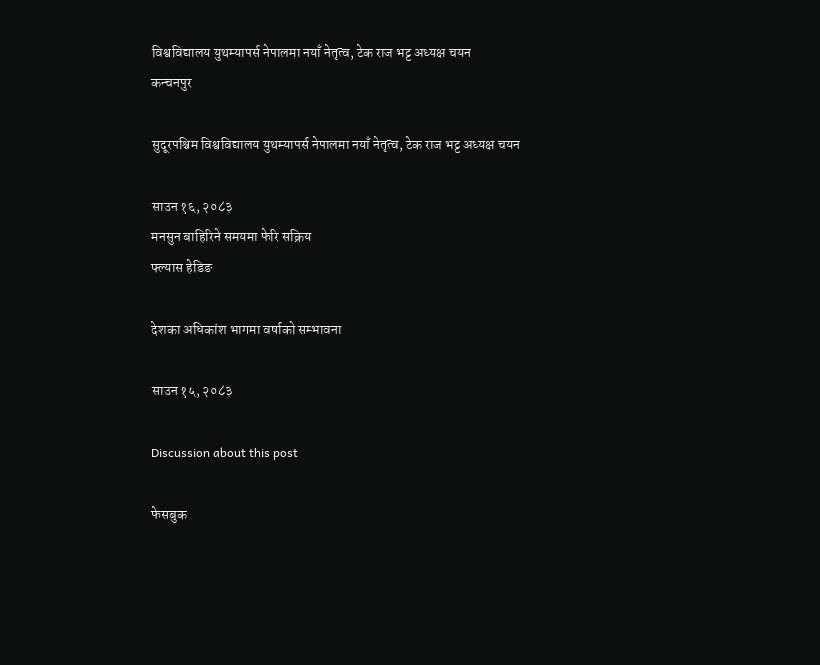विश्वविद्यालय युथम्यापर्स नेपालमा नयाँ नेतृत्व, टेक राज भट्ट अध्यक्ष चयन
कन्चनपुर

सुदूरपश्चिम विश्वविद्यालय युथम्यापर्स नेपालमा नयाँ नेतृत्व, टेक राज भट्ट अध्यक्ष चयन

साउन १६, २०८३
मनसुन बाहिरिने समयमा फेरि सक्रिय
फ्ल्यास हेडिङ

देशका अधिकांश भागमा वर्षाको सम्भावना

साउन १५, २०८३

Discussion about this post

फेसबुक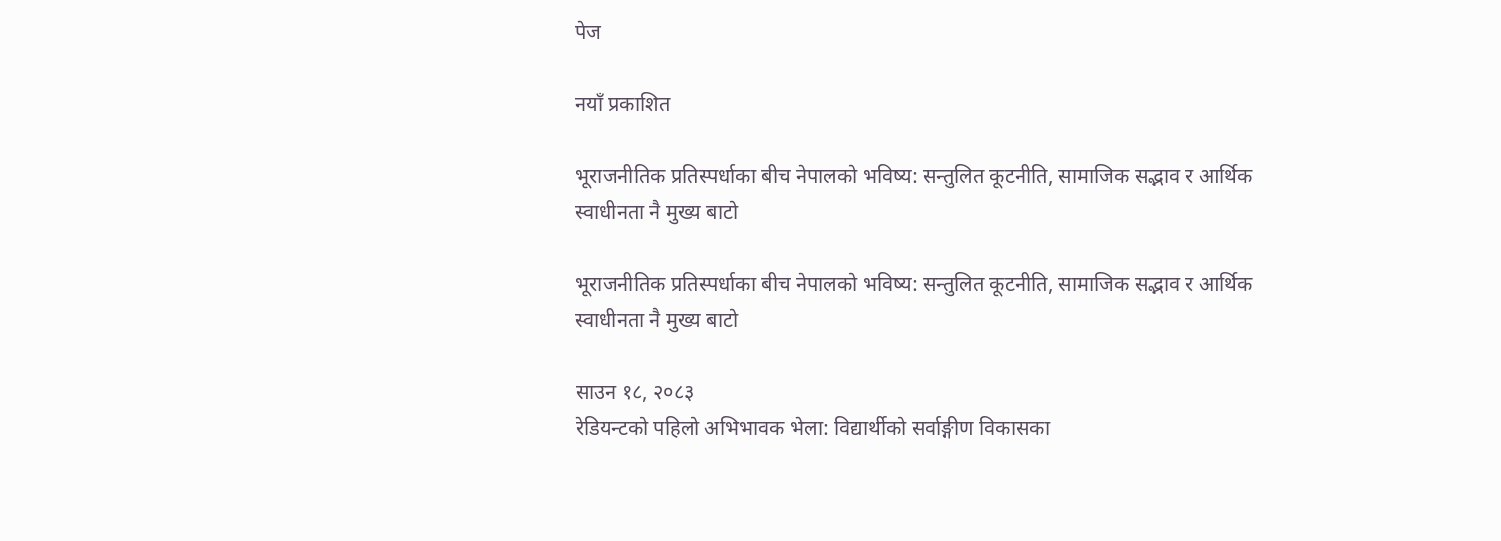पेज

नयाँ प्रकाशित

भूराजनीतिक प्रतिस्पर्धाका बीच नेपालको भविष्य: सन्तुलित कूटनीति, सामाजिक सद्भाव र आर्थिक स्वाधीनता नै मुख्य बाटो

भूराजनीतिक प्रतिस्पर्धाका बीच नेपालको भविष्य: सन्तुलित कूटनीति, सामाजिक सद्भाव र आर्थिक स्वाधीनता नै मुख्य बाटो

साउन १८, २०८३
रेडियन्टको पहिलो अभिभावक भेला: विद्यार्थीको सर्वाङ्गीण विकासका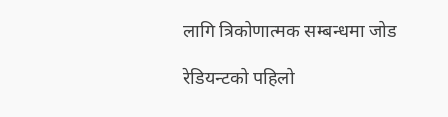लागि त्रिकोणात्मक सम्बन्धमा जोड

रेडियन्टको पहिलो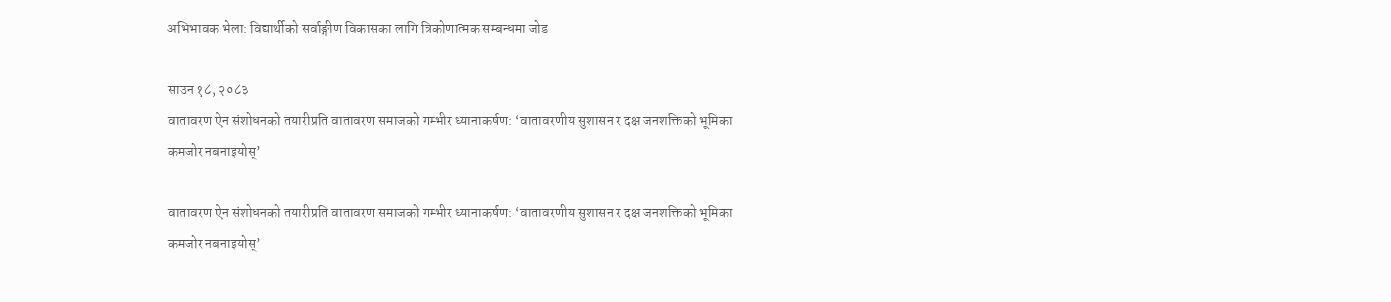अभिभावक भेला: विद्यार्थीको सर्वाङ्गीण विकासका लागि त्रिकोणात्मक सम्बन्धमा जोड

साउन १८, २०८३
वातावरण ऐन संशोधनको तयारीप्रति वातावरण समाजको गम्भीर ध्यानाकर्षण: ‘वातावरणीय सुशासन र दक्ष जनशक्तिको भूमिका कमजोर नबनाइयोस्’

वातावरण ऐन संशोधनको तयारीप्रति वातावरण समाजको गम्भीर ध्यानाकर्षण: ‘वातावरणीय सुशासन र दक्ष जनशक्तिको भूमिका कमजोर नबनाइयोस्’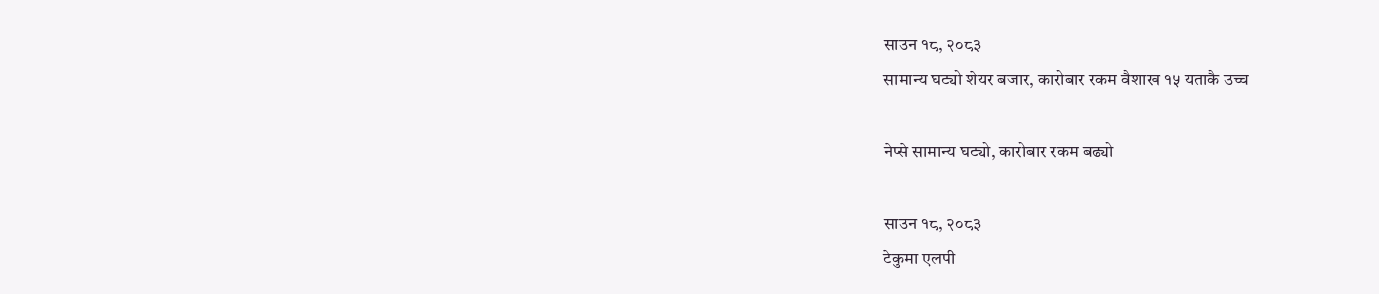साउन १८, २०८३
सामान्य घट्यो शेयर बजार, कारोबार रकम वैशाख १५ यताकै उच्च

नेप्से सामान्य घट्यो, कारोबार रकम बढ्यो

साउन १८, २०८३
टेकुमा एलपी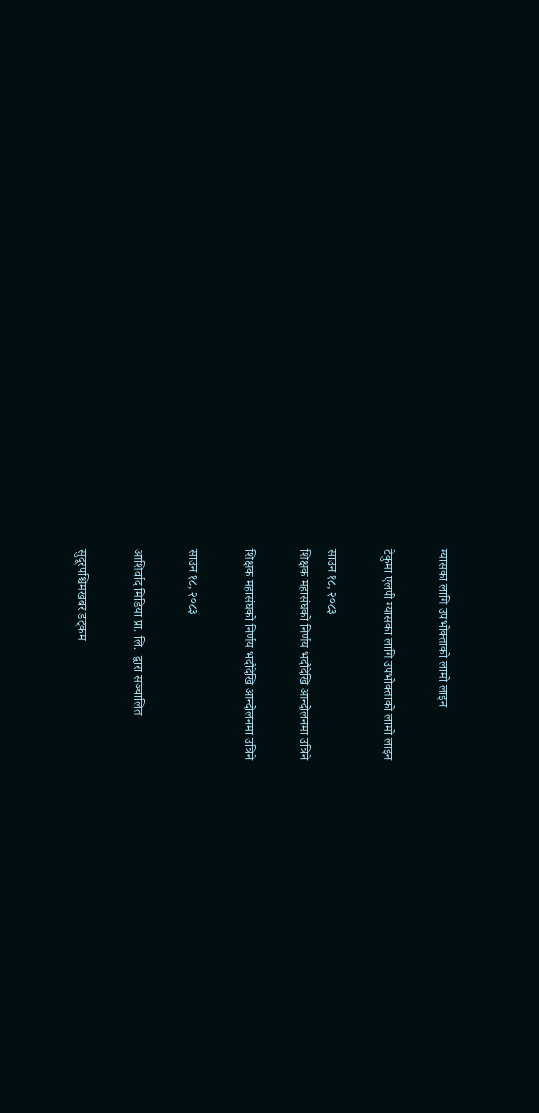ग्यासका लागि उपभोक्ताको लामो लाइन

टेकुमा एलपी ग्यासका लागि उपभोक्ताको लामो लाइन

साउन १८, २०८३
शिक्षक महासंघको निर्णय भदौदेखि आन्दोलनमा उत्रिने

शिक्षक महासंघको निर्णय भदौदेखि आन्दोलनमा उत्रिने

साउन १८, २०८३

आशिर्वाद मिडिया प्रा. लि.  द्वारा सञ्चालित

सुदूरपश्चिमखबर डट्कम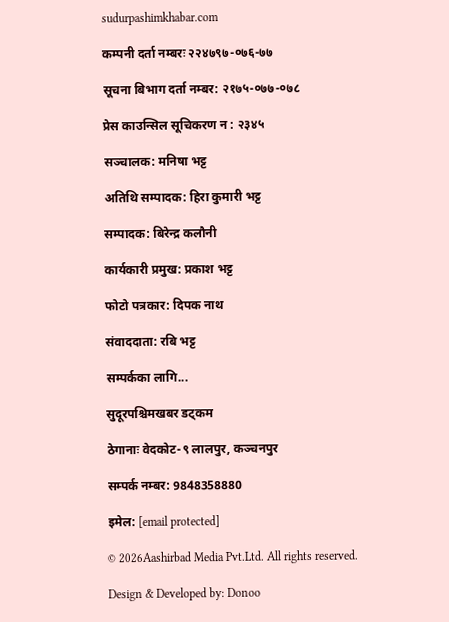sudurpashimkhabar.com

कम्पनी दर्ता नम्बरः २२४७९७-०७६-७७

सूचना बिभाग दर्ता नम्बर: २१७५-०७७-०७८

प्रेस काउन्सिल सूचिकरण न : २३४५

सञ्चालक: मनिषा भट्ट

अतिथि सम्पादक: हिरा कुमारी भट्ट

सम्पादक: बिरेन्द्र कलौनी

कार्यकारी प्रमुख: प्रकाश भट्ट

फोटो पत्रकार: दिपक नाथ

संवाददाता: रबि भट्ट

सम्पर्कका लागि...

सुदूरपश्चिमखबर डट्कम

ठेगानाः वेदकोट-९ लालपुर, कञ्चनपुर

सम्पर्क नम्बर: 9848358880

इमेल: [email protected]

© 2026Aashirbad Media Pvt.Ltd. All rights reserved.

Design & Developed by: Donoo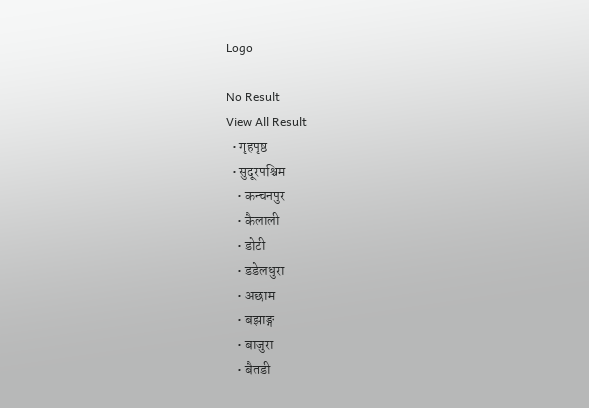Logo

No Result
View All Result
  • गृहपृष्ठ
  • सुदूरपश्चिम
    • कन्चनपुर
    • कैलाली
    • डोटी
    • डडेलधुरा
    • अछाम
    • बझाङ्ग
    • बाजुरा
    • बैतडी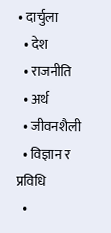• दार्चुला
  • देश
  • राजनीति
  • अर्थ
  • जीवनशैली
  • विज्ञान र प्रविधि
  •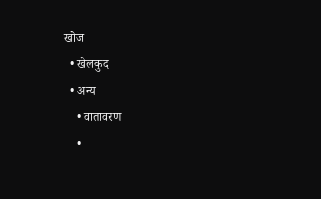खोज
  • खेलकुद
  • अन्य
    • वातावरण
    •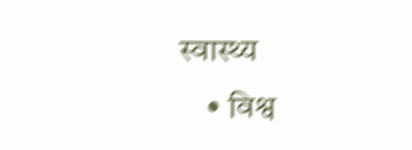स्वास्थ्य
    • विश्व